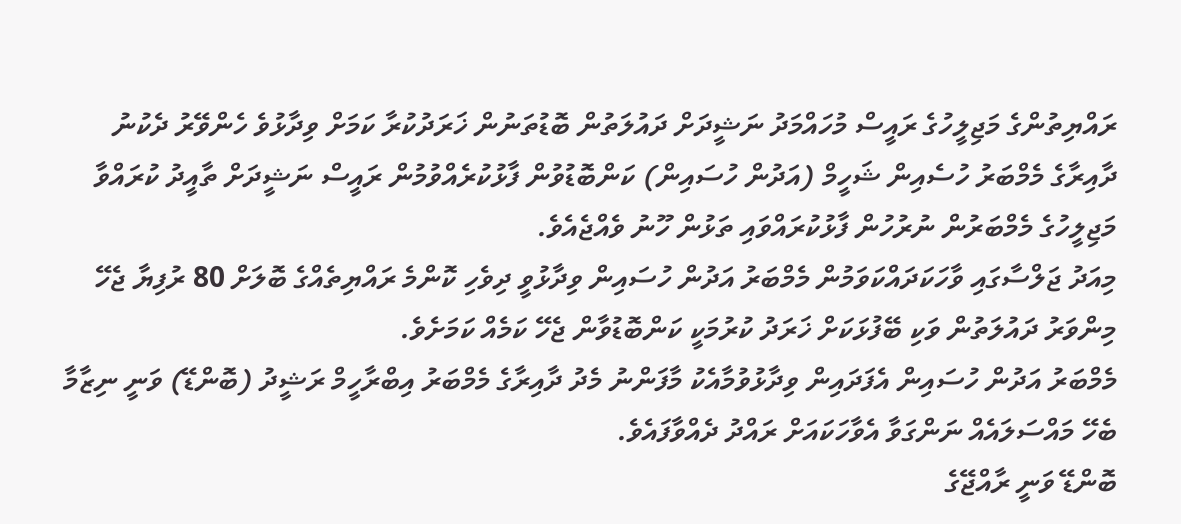ރައްޔިތުންގެ މަޖިލީހުގެ ރައީސް މުހައްމަދު ނަޝީދަށް ދައުލަތުން ބޮޑުތަނުން ޚަރަދުކުރާ ކަމަށް ވިދާޅުވެ ހެންވޭރު ދެކުނު ދާއިރާގެ މެމްބަރު ހުސެއިން ޝަހީމް (އަދުން ހުސައިން) ކަންބޮޑުވުން ފާޅުކުރެއްވުމުން ރައީސް ނަޝީދަށް ތާއީދު ކުރައްވާ މަޖިލީހުގެ މެމްބަރުން ނުރުހުން ފާޅުކުރައްވައި ތަޅުން ހޫނު ވެއްޖެއެވެ.
މިއަދު ޖަލްސާގައި ވާހަކަދައްކަވަމުން މެމްބަރު އަދުން ހުސައިން ވިދާޅުވީ ދިވެހި ކޮންމެ ރައްޔިތެއްގެ ބޮލަށް 80 ރުފިޔާ ޖެހޭ މިންވަރު ދައުލަތުން ވަކި ބޭފުޅަކަށް ޚަރަދު ކުރުމަކީ ކަންބޮޑުވާން ޖެހޭ ކަމެއް ކަމަށެވެ.
މެމްބަރު އަދުން ހުސައިން އެފަދައިން ވިދާޅުވުމާއެކު މާފަންނު މެދު ދާއިރާގެ މެމްބަރު އިބްރާހީމް ރަޝީދު (ބޮންޑޭ) ވަނީ ނިޒާމާ ބެހޭ މައްސަލައެއް ނަންގަވާ އެވާހަކައަށް ރައްދު ދެއްވާފައެވެ.
ބޮންޑޭ ވަނީ ރާއްޖޭގެ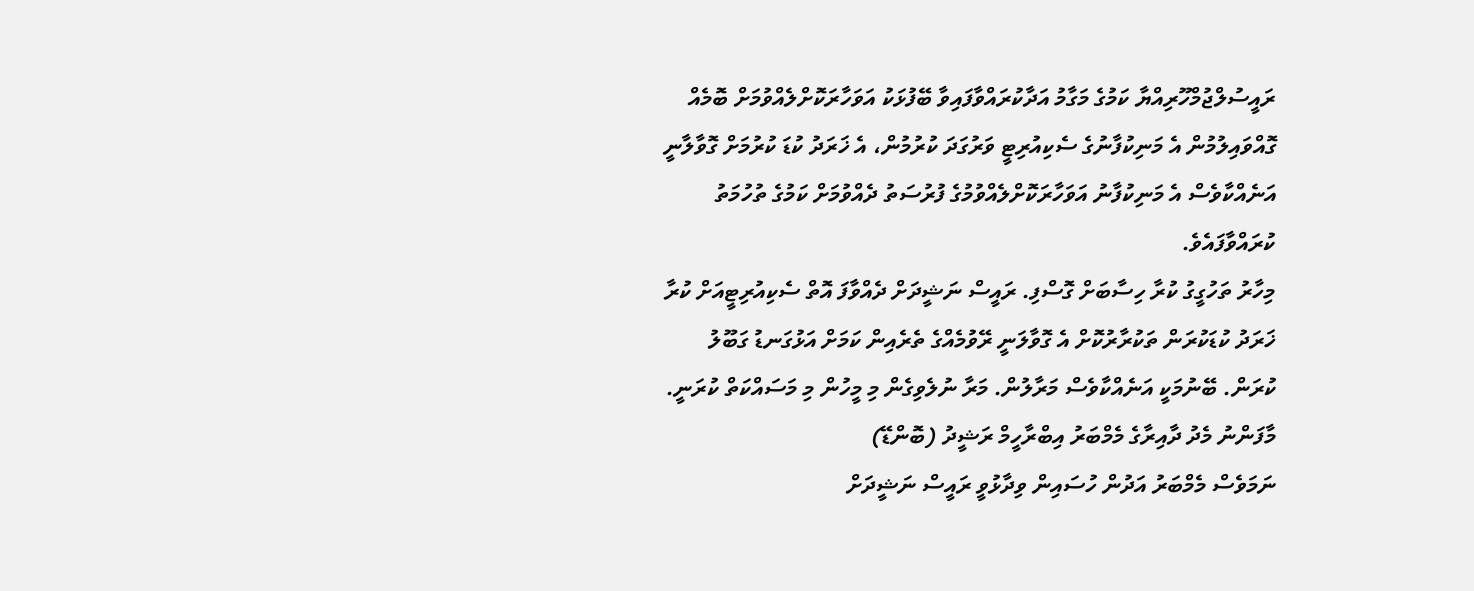ރައީސުލްޖުމްހޫރިއްޔާ ކަމުގެ މަގާމު އަދާކުރައްވާފައިވާ ބޭފުޅަކު އަވަހާރަކޮށްލެއްވުމަށް ބޮމެއް ގޮއްވައިލުމުން އެ މަނިކުފާނުގެ ސެކިއުރިޓީ ވަރުގަދަ ކުރުމުން، އެ ޚަރަދު ކުޑަ ކުރުމަށް ގޮވާލާނީ އަނެއްކާވެސް އެ މަނިކުފާނު އަވަހާރަކޮށްލެއްވުމުގެ ފުރުސަތު ދެއްވުމަށް ކަމުގެ ތުހުމަތު ކުރައްވާފައެވެ.
މިހާރު ތަހުގީގު ކުރާ ހިސާބަށް ގޮސްފި. ރައީސް ނަޝީދަށް ދެއްވާފަ އޮތް ސެކިއުރިޓީއަށް ކުރާ ޚަރަދު ކުޑަކުރަން ތަކުރާރުކޮށް އެ ގޮވާލަނީ ރޭވުމެއްގެ ތެރެއިން ކަމަށް އަޅުގަނޑު ގަބޫލު ކުރަން. ބޭނުމަކީ އަނެއްކާވެސް މަރާލުން. މަރާ ނުލެވިގެން މި މީހުން މި މަސައްކަތް ކުރަނީ. މާފަންނު މެދު ދާއިރާގެ މެމްބަރު އިބްރާހީމް ރަޝީދު (ބޮންޑޭ)
ނަމަވެސް މެމްބަރު އަދުން ހުސައިން ވިދާޅުވީ ރައީސް ނަޝީދަށް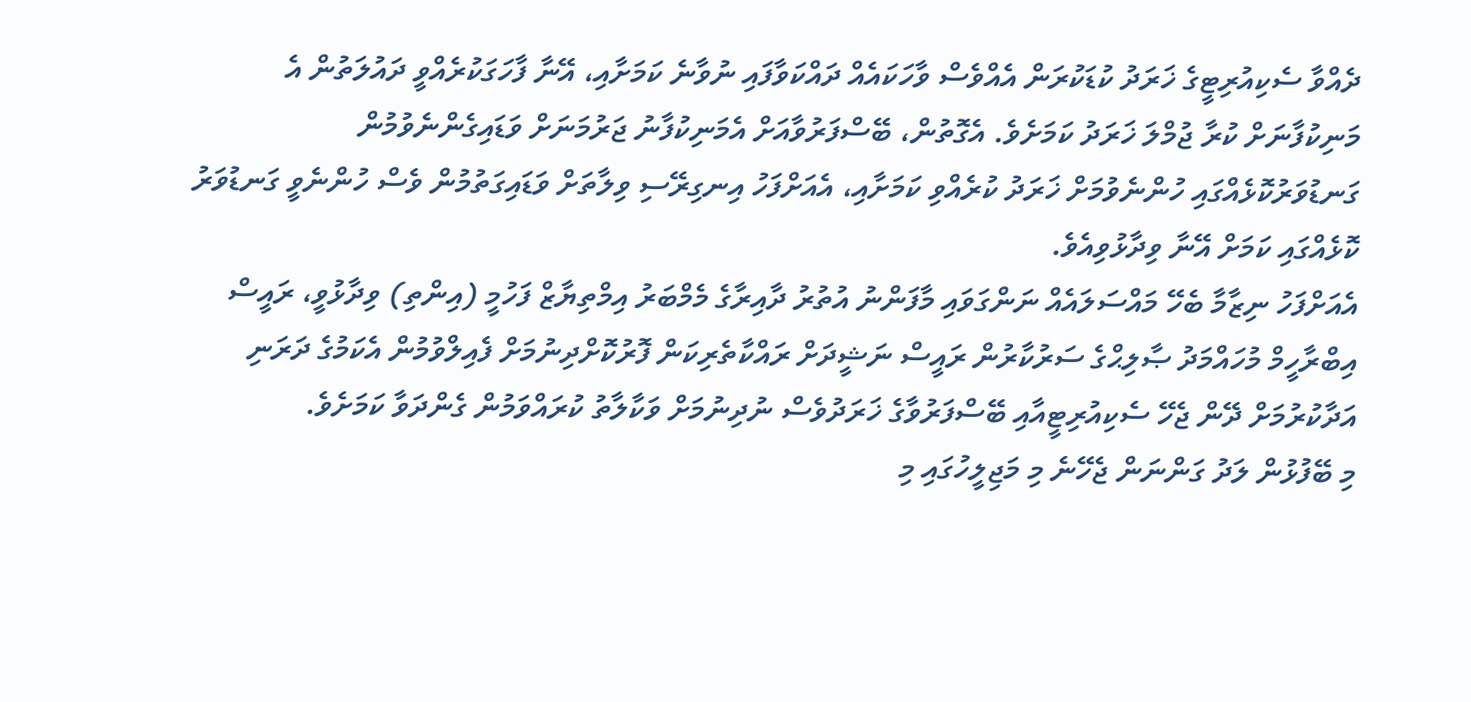ދެއްވާ ސެކިއުރިޓީގެ ޚަރަދު ކުޑަކުރަން އެއްވެސް ވާހަކައެއް ދައްކަވާފައި ނުވާނެ ކަމަށާއި، އޭނާ ފާހަގަކުރެއްވީ ދައުލަތުން އެ މަނިކުފާނަށް ކުރާ ޖުމްލަ ޚަރަދު ކަމަށެވެ. އެގޮތުން، ބޭސްފަރުވާއަށް އެމަނިކުފާނު ޖަރުމަނަށް ވަޑައިގެންނެވުމުން ގަނޑުވަރުކޮޅެއްގައި ހުންނެވުމަށް ޚަރަދު ކުރެއްވި ކަމަށާއި، އެއަށްފަހު އިނގިރޭސި ވިލާތަށް ވަޑައިގަތުމުން ވެސް ހުންނެވީ ގަނޑުވަރު ކޮޅެއްގައި ކަމަށް އޭނާ ވިދާޅުވިއެވެ.
އެއަށްފަހު ނިޒާމާ ބެހޭ މައްސަލައެއް ނަންގަވައި މާފަންނު އުތުރު ދާއިރާގެ މެމްބަރު އިމްތިޔާޒް ފަހުމީ (އިންތި) ވިދާޅުވީ، ރައީސް އިބްރާހީމް މުހައްމަދު ޞާލިޙްގެ ސަރުކާރުން ރައީސް ނަޝީދަށް ރައްކާތެރިކަން ފޮރުކޮށްދިނުމަށް ފެއިލްވުމުން އެކަމުގެ ދަރަނި އަދާކުރުމަށް ދޭން ޖެހޭ ސެކިއުރިޓީއާއި ބޭސްފަރުވާގެ ޚަރަދުވެސް ނުދިނުމަށް ވަކާލާތު ކުރައްވަމުން ގެންދަވާ ކަމަށެވެ.
މި ބޭފުޅުން ލަދު ގަންނަން ޖެހޭނެ މި މަޖިލީހުގައި މި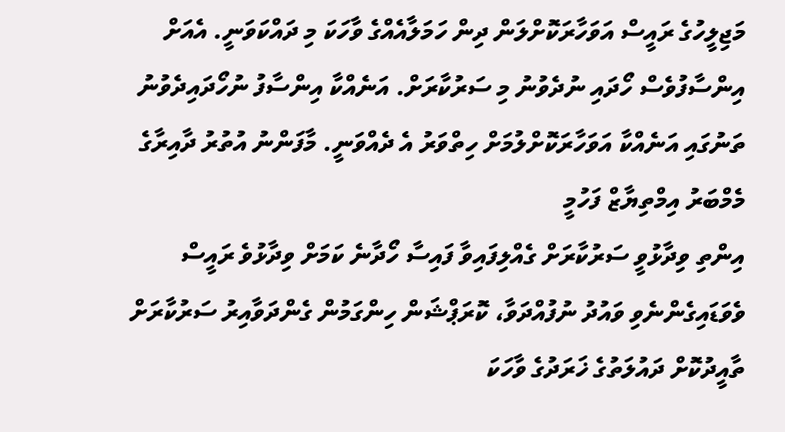މަޖިލީހުގެ ރައީސް އަވަހާރަކޮށްލަން ދިން ހަމަލާއެއްގެ ވާހަކަ މި ދައްކަވަނީ. އެއަށް އިންސާފުވެސް ހޯދައި ނުދެވުނު މި ސަރުކާރަށް. އަނެއްކާ އިންސާފު ނުހޯދައިދެވުނު ތަނުގައި އަނެއްކާ އަވަހާރަކޮށްލުމަށް ހިތްވަރު އެ ދެއްވަނީ. މާފަންނު އުތުރު ދާއިރާގެ މެމްބަރު އިމްތިޔާޒް ފަހުމީ
އިންތި ވިދާޅުވީ ސަރުކާރަށް ގެއްލިފައިވާ ފައިސާ ހޯދާނެ ކަމަށް ވިދާޅުވެ ރައީސް ވެވަޑައިގެންނެވި ވައުދު ނުފުއްދަވާ، ކޮރަޕްޝަން ހިންގަމުން ގެންދަވާއިރު ސަރުކާރަށް ތާއީދުކޮށް ދައުލަތުގެ ޚަރަދުގެ ވާހަކަ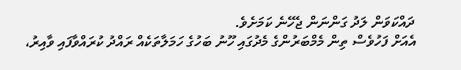ދައްކަވަން ލަދު ގަންނަން ޖެހޭނެ ކަމަށެވެ.
އެއަށް ފަހުވެސް ތިން މެމްބަރުންގެ މެދުގައި ހޫނު ބަހުގެ ހަމަލާތަކެއް ރައްދު ކުރައްވާފައި ވާއިރު،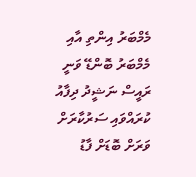މެމްބަރު އިންތި އާއި މެމްބަރު ބޮންޑޭ ވަނީ ރައީސް ނަޝީދު ދިފާއު ކުރައްވައި ސަރުކާރަށް ވަރަށް ބޮޑަށް ފާޑު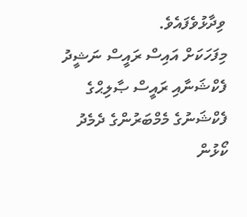ވިދާޅުވެފައެވެ.
މިފަހަކަށް އައިސް ރައީސް ނަޝީދު ފެކްޝަނާއި ރައީސް ޞާލިޙްގެ ފެކްޝަނުގެ މެމްބަރުންގެ ދެމެދު ކޯޅުން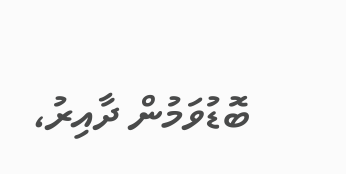ބޮޑުވަމުން ދާއިރު،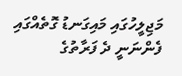މަޖިލީހުގައި މައިގަނޑު ގޮތެއްގައި ފެންނަނީ ދެ ފަރާތުގެ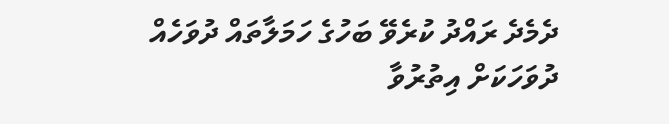ދެމެދެ ރައްދު ކުރެވޭ ބަހުގެ ހަމަލާތައް ދުވަހެއް ދުވަހަކަށް އިތުރުވާ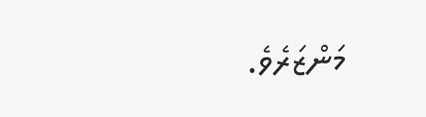މަންޒަރެވެ.